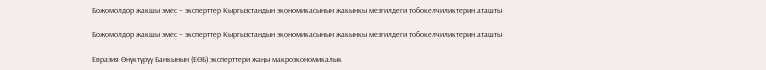Божомолдор жакшы эмес – эксперттер Кыргызстандын экономикасынын жакынкы мезгилдеги тобокелчиликтерин аташты

Божомолдор жакшы эмес – эксперттер Кыргызстандын экономикасынын жакынкы мезгилдеги тобокелчиликтерин аташты

Евразия Өнүктүрүү Банкынын (ЕӨБ) эксперттери жаңы макроэкономикалык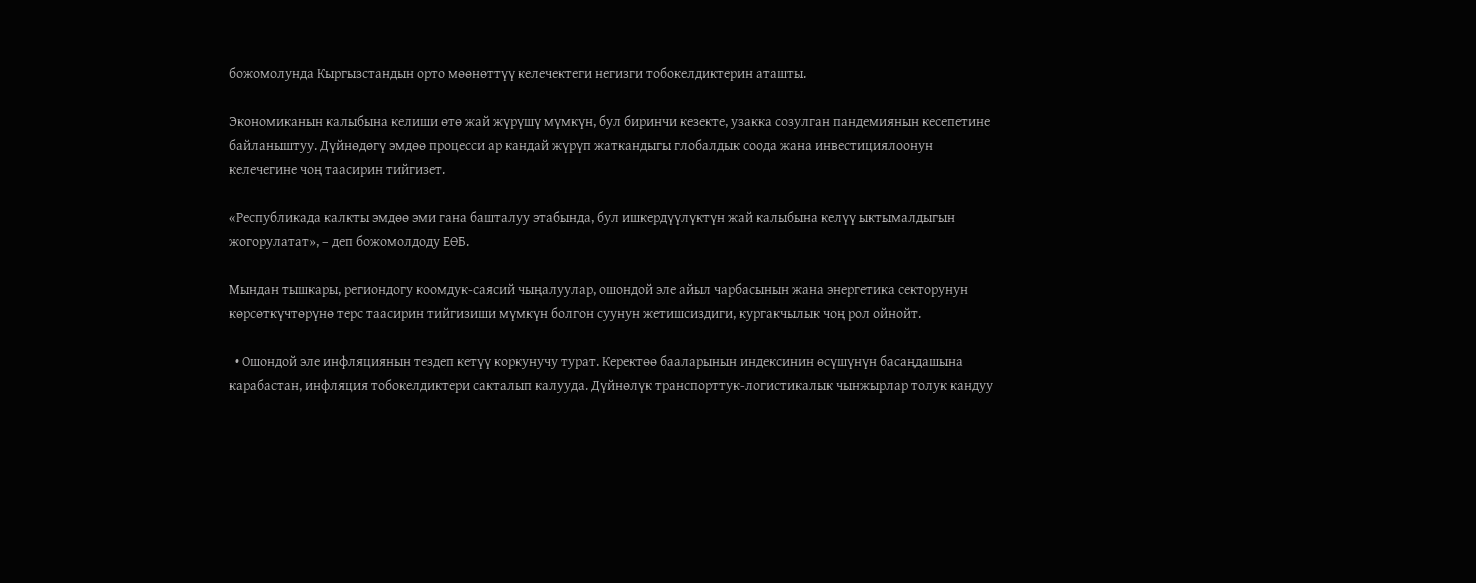божомолунда Кыргызстандын орто мөөнөттүү келечектеги негизги тобокелдиктерин аташты.

Экономиканын калыбына келиши өтө жай жүрүшү мүмкүн, бул биринчи кезекте, узакка созулган пандемиянын кесепетине  байланыштуу. Дүйнөдөгү эмдөө процесси ар кандай жүрүп жаткандыгы глобалдык соода жана инвестициялоонун келечегине чоң таасирин тийгизет.

«Республикада калкты эмдөө эми гана башталуу этабында, бул ишкердүүлүктүн жай калыбына келүү ыктымалдыгын жогорулатат», – деп божомолдоду ЕӨБ.

Мындан тышкары, региондогу коомдук-саясий чыңалуулар, ошондой эле айыл чарбасынын жана энергетика секторунун көрсөткүчтөрүнө терс таасирин тийгизиши мүмкүн болгон суунун жетишсиздиги, кургакчылык чоң рол ойнойт.

  • Ошондой эле инфляциянын тездеп кетүү коркунучу турат. Керектөө бааларынын индексинин өсүшүнүн басаңдашына карабастан, инфляция тобокелдиктери сакталып калууда. Дүйнөлүк транспорттук-логистикалык чынжырлар толук кандуу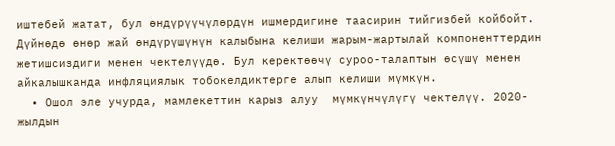иштебей жатат, бул өндүрүүчүлөрдүн ишмердигине таасирин тийгизбей койбойт. Дүйнөдө өнөр жай өндүрүшүнүн калыбына келиши жарым-жартылай компоненттердин жетишсиздиги менен чектелүүдө. Бул керектөөчү суроо-талаптын өсүшү менен айкалышканда инфляциялык тобокелдиктерге алып келиши мүмкүн.
  • Ошол эле учурда, мамлекеттин карыз алуу  мүмкүнчүлүгү чектелүү. 2020-жылдын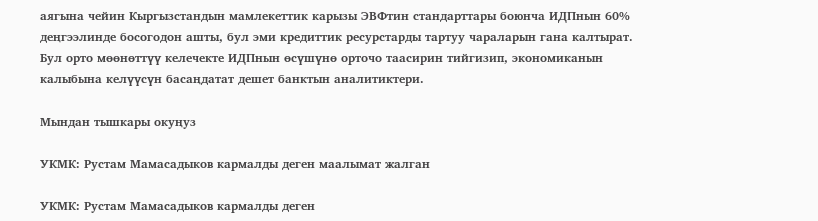аягына чейин Кыргызстандын мамлекеттик карызы ЭВФтин стандарттары боюнча ИДПнын 60% деңгээлинде босогодон ашты, бул эми кредиттик ресурстарды тартуу чараларын гана калтырат. Бул орто мөөнөттүү келечекте ИДПнын өсүшүнө орточо таасирин тийгизип, экономиканын калыбына келүүсүн басаңдатат дешет банктын аналитиктери.

Мындан тышкары окуңуз

УКМК: Рустам Мамасадыков кармалды деген маалымат жалган

УКМК: Рустам Мамасадыков кармалды деген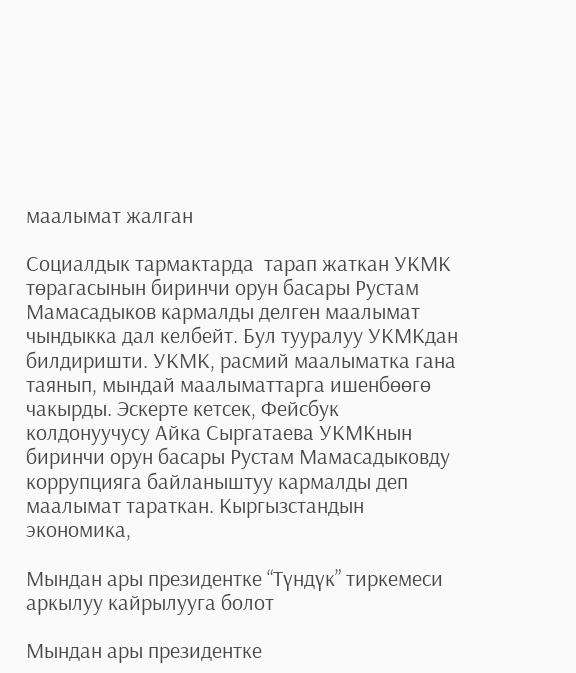маалымат жалган

Социалдык тармактарда  тарап жаткан УКМК төрагасынын биринчи орун басары Рустам Мамасадыков кармалды делген маалымат чындыкка дал келбейт. Бул тууралуу УКМКдан билдиришти. УКМК, расмий маалыматка гана таянып, мындай маалыматтарга ишенбөөгө чакырды. Эскерте кетсек, Фейсбук колдонуучусу Айка Сыргатаева УКМКнын биринчи орун басары Рустам Мамасадыковду коррупцияга байланыштуу кармалды деп маалымат тараткан. Кыргызстандын экономика,

Мындан ары президентке “Түндүк” тиркемеси аркылуу кайрылууга болот

Мындан ары президентке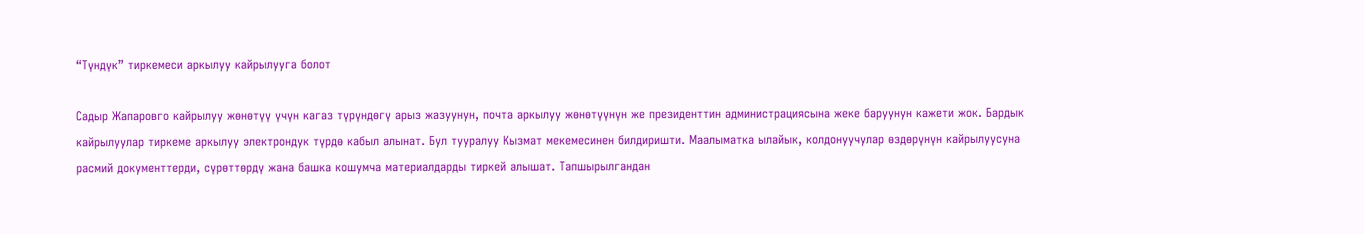“Түндүк” тиркемеси аркылуу кайрылууга болот

Садыр Жапаровго кайрылуу жөнөтүү үчүн кагаз түрүндөгү арыз жазуунун, почта аркылуу жөнөтүүнүн же президенттин администрациясына жеке баруунун кажети жок. Бардык кайрылуулар тиркеме аркылуу электрондук түрдө кабыл алынат. Бул тууралуу Кызмат мекемесинен билдиришти. Маалыматка ылайык, колдонуучулар өздөрүнүн кайрылуусуна расмий документтерди, сүрөттөрдү жана башка кошумча материалдарды тиркей алышат. Тапшырылгандан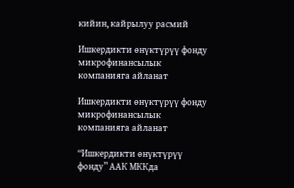кийин, кайрылуу расмий

Ишкердикти өнүктүрүү фонду микрофинансылык компанияга айланат

Ишкердикти өнүктүрүү фонду микрофинансылык компанияга айланат

“Ишкердикти өнүктүрүү фонду” ААК МККда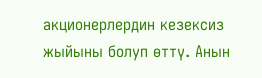акционерлердин кезексиз жыйыны болуп өттү. Анын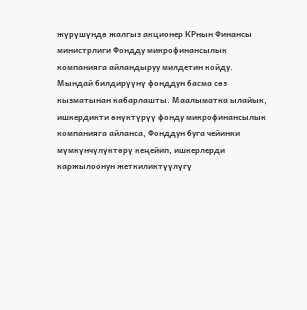жүрүшүндө жалгыз акционер КРнын Финансы министрлиги Фондду микрофинансылык компанияга айландыруу милдетин койду. Мындай билдирүүнү фонддун басма сөз кызматынан кабарлашты. Маалыматка ылайык, ишкердикти өнүктүрүү фонду микрофинансылык компанияга айланса, Фонддун буга чейинки мүмкүнчүлүктөрү кеңейип, ишкерлерди каржылоонун жеткиликтүүлүгү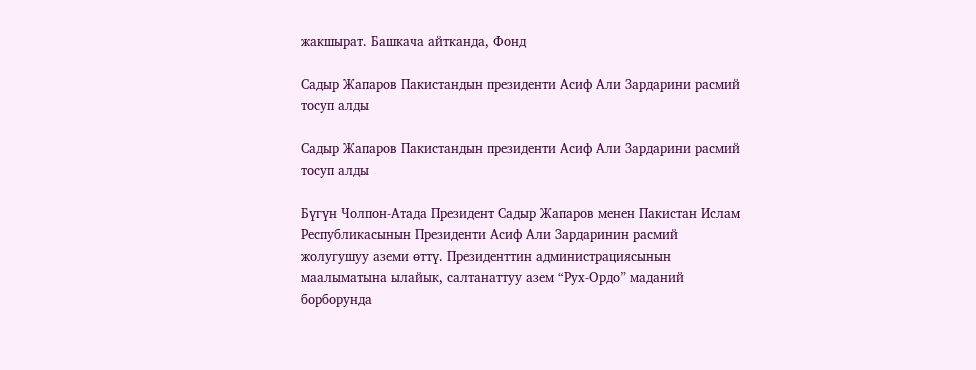жакшырат. Башкача айтканда, Фонд

Садыр Жапаров Пакистандын президенти Асиф Али Зардарини расмий тосуп алды

Садыр Жапаров Пакистандын президенти Асиф Али Зардарини расмий тосуп алды

Бүгүн Чолпон-Атада Президент Садыр Жапаров менен Пакистан Ислам Республикасынын Президенти Асиф Али Зардаринин расмий жолугушуу аземи өттү. Президенттин администрациясынын маалыматына ылайык, салтанаттуу азем “Рух-Ордо” маданий борборунда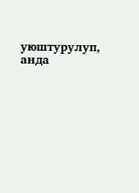уюштурулуп, анда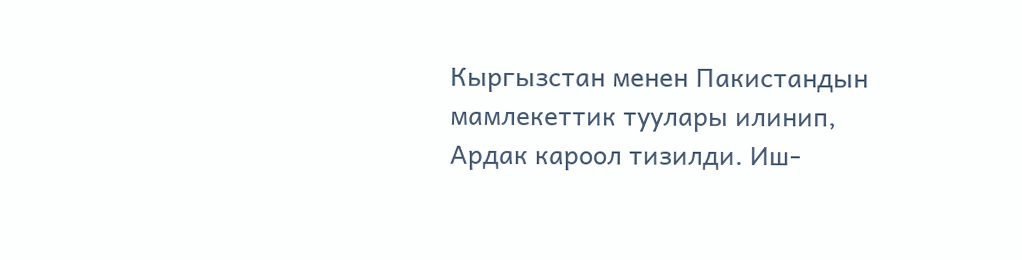Кыргызстан менен Пакистандын мамлекеттик туулары илинип, Ардак кароол тизилди. Иш-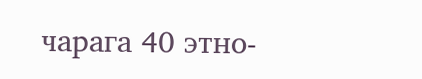чарага 40 этно-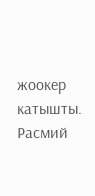жоокер катышты. Расмий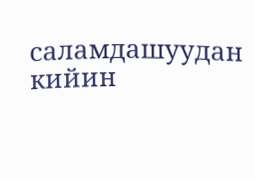саламдашуудан кийин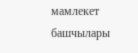мамлекет башчылары